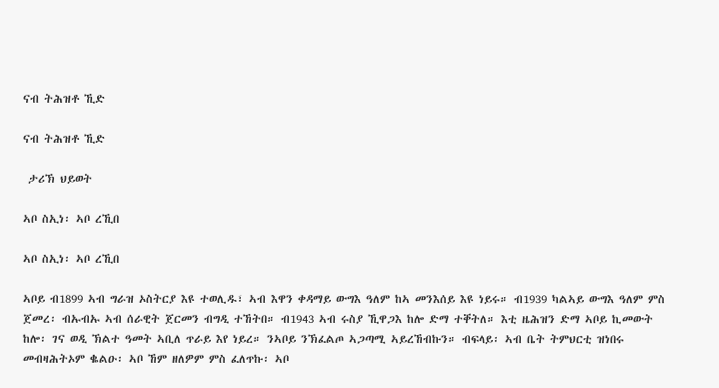ናብ ትሕዝቶ ኺድ

ናብ ትሕዝቶ ኺድ

 ታሪኽ ህይወት

ኣቦ ስኢነ፡ ኣቦ ረኺበ

ኣቦ ስኢነ፡ ኣቦ ረኺበ

ኣቦይ ብ1899 ኣብ ግራዝ ኦስትርያ እዩ ተወሊዱ፣ ኣብ እዋን ቀዳማይ ውግእ ዓለም ከኣ መንእሰይ እዩ ነይሩ። ብ1939 ካልኣይ ውግእ ዓለም ምስ ጀመረ፡ ብኡብኡ ኣብ ሰራዊት ጀርመን ብግዲ ተኸትበ። ብ1943 ኣብ ሩስያ ኺዋጋእ ከሎ ድማ ተቐትለ። እቲ ዜሕዝን ድማ ኣቦይ ኪመውት ከሎ፡ ገና ወዲ ኽልተ ዓመት ኣቢለ ጥራይ እየ ነይረ። ንኣቦይ ንኽፈልጦ ኣጋጣሚ ኣይረኸብኩን። ብፍላይ፡ ኣብ ቤት ትምህርቲ ዝነበሩ መብዛሕትኦም ቈልዑ፡ ኣቦ ኸም ዘለዎም ምስ ፈለጥኩ፡ ኣቦ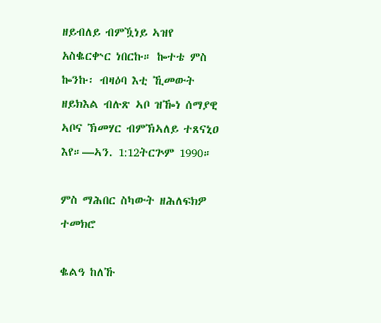ዘይብለይ ብምዃነይ ኣዝየ አስቈርቍር ነበርኩ። ኰተቴ ምስ ኰንኩ፡ ብዛዕባ እቲ ኺመውት ዘይክእል ብሉጽ ኣቦ ዝዀነ ሰማያዊ ኣቦና ኽመሃር ብምኽኣለይ ተጸናኒዐ እየ።—ኣን. 1:12ትርጕም 1990።

ምስ ማሕበር ስካውት ዘሕለፍክዎ ተመክሮ

ቈልዓ ከለኹ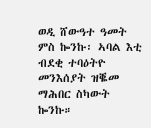ወዲ ሸውዓተ ዓመት ምስ ኰንኩ፡ ኣባል እቲ ብደቂ ተባዕትዮ መንእሰያት ዝቘመ ማሕበር ስካውት ኰንኩ።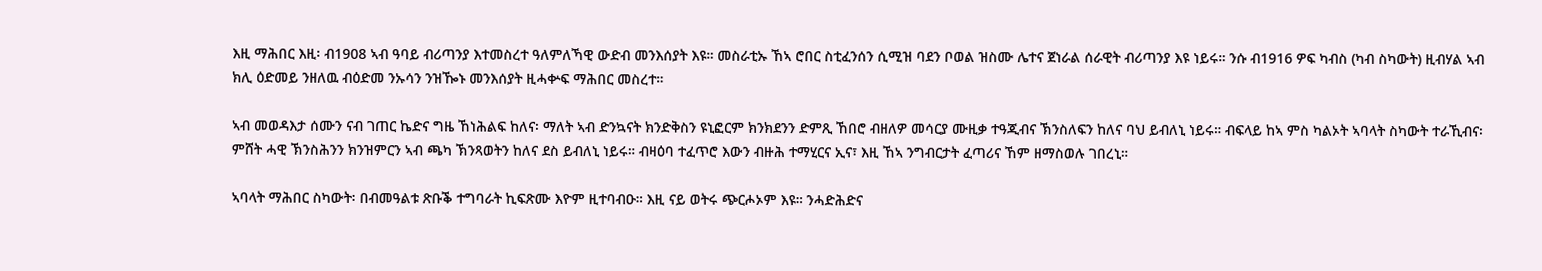እዚ ማሕበር እዚ፡ ብ1908 ኣብ ዓባይ ብሪጣንያ እተመስረተ ዓለምለኻዊ ውድብ መንእሰያት እዩ። መስራቲኡ ኸኣ ሮበር ስቲፈንሰን ሲሚዝ ባደን ቦወል ዝስሙ ሌተና ጀነራል ሰራዊት ብሪጣንያ እዩ ነይሩ። ንሱ ብ1916 ዎፍ ካብስ (ካብ ስካውት) ዚብሃል ኣብ ክሊ ዕድመይ ንዘለዉ ብዕድመ ንኡሳን ንዝዀኑ መንእሰያት ዚሓቍፍ ማሕበር መስረተ።

ኣብ መወዳእታ ሰሙን ናብ ገጠር ኬድና ግዜ ኸነሕልፍ ከለና፡ ማለት ኣብ ድንኳናት ክንድቅስን ዩኒፎርም ክንክደንን ድምጺ ኸበሮ ብዘለዎ መሳርያ ሙዚቃ ተዓጂብና ኽንስለፍን ከለና ባህ ይብለኒ ነይሩ። ብፍላይ ከኣ ምስ ካልኦት ኣባላት ስካውት ተራኺብና፡ ምሸት ሓዊ ኽንስሕንን ክንዝምርን ኣብ ጫካ ኽንጻወትን ከለና ደስ ይብለኒ ነይሩ። ብዛዕባ ተፈጥሮ እውን ብዙሕ ተማሂርና ኢና፣ እዚ ኸኣ ንግብርታት ፈጣሪና ኸም ዘማስወሉ ገበረኒ።

ኣባላት ማሕበር ስካውት፡ በብመዓልቱ ጽቡቕ ተግባራት ኪፍጽሙ እዮም ዚተባብዑ። እዚ ናይ ወትሩ ጭርሖኦም እዩ። ንሓድሕድና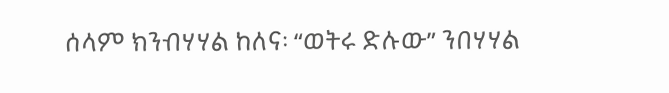ሰላም ክንብሃሃል ከለና፡ “ወትሩ ድሉው” ንበሃሃል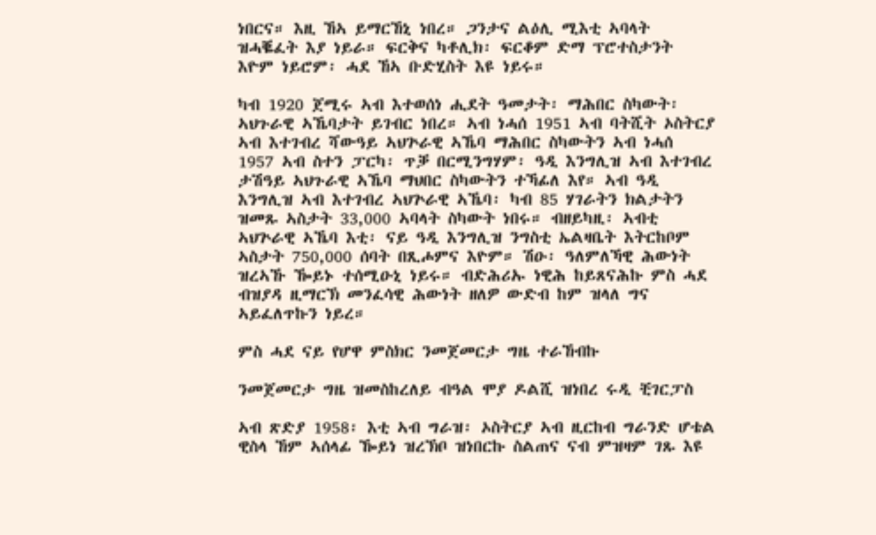ነበርና። እዚ ኸኣ ይማርኸኒ ነበረ። ጋንታና ልዕሊ ሚእቲ ኣባላት ዝሓቘፈት እያ ነይራ። ፍርቅና ካቶሊክ፡ ፍርቆም ድማ ፕሮተስታንት እዮም ነይሮም፡ ሓደ ኸኣ ቡድሂስት እዩ ነይሩ።

ካብ 1920 ጀሚሩ ኣብ እተወሰነ ሒደት ዓመታት፡ ማሕበር ስካውት፡ ኣህጉራዊ ኣኼባታት ይገብር ነበረ። ኣብ ነሓሰ 1951 ኣብ ባትሺት ኦስትርያ ኣብ እተገብረ ሻውዓይ ኣህጕራዊ ኣኼባ ማሕበር ስካውትን ኣብ ነሓሰ 1957 ኣብ ስተን ፓርካ፡ ጥቓ በርሚንግሃም፡ ዓዲ እንግሊዝ ኣብ እተገብረ ታሽዓይ ኣህጉራዊ ኣኼባ ማህበር ስካውትን ተኻፊለ እየ። ኣብ ዓዲ እንግሊዝ ኣብ እተገብረ ኣህጕራዊ ኣኼባ፡ ካብ 85 ሃገራትን ክልታትን ዝመጹ ኣስታት 33,000 ኣባላት ስካውት ነበሩ። ብዘይካዚ፡ ኣብቲ ኣህጕራዊ ኣኼባ እቲ፡ ናይ ዓዲ እንግሊዝ ንግስቲ ኤልዛቤት እትርከቦም ኣስታት 750,000 ሰባት በጺሖምና እዮም። ሽዑ፡ ዓለምለኻዊ ሕውነት ዝረኣኹ ዀይኑ ተሰሚዑኒ ነይሩ። ብድሕሪኡ ነዊሕ ከይጸናሕኩ ምስ ሓደ ብዝያዳ ዚማርኽ መንፈሳዊ ሕውነት ዘለዎ ውድብ ከም ዝላለ ግና ኣይፈለጥኩን ነይረ።

ምስ ሓደ ናይ የሆዋ ምስክር ንመጀመርታ ግዜ ተራኸብኩ

ንመጀመርታ ግዜ ዝመስከረለይ ብዓል ሞያ ዶልሺ ዝነበረ ሩዲ ቺገርፓስ

ኣብ ጽድያ 1958፡ እቲ ኣብ ግራዝ፡ ኦስትርያ ኣብ ዚርከብ ግራንድ ሆቴል ዊስላ ኸም ኣሰላፊ ዀይነ ዝረኽቦ ዝነበርኩ ስልጠና ናብ ምዝዛም ገጹ እዩ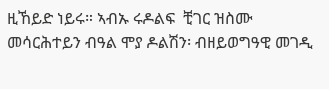ዚኸይድ ነይሩ። ኣብኡ ሩዶልፍ  ቺገር ዝስሙ መሳርሕተይን ብዓል ሞያ ዶልሽን፡ ብዘይወግዓዊ መገዲ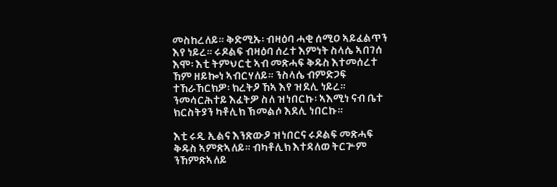መስከረለይ። ቅድሚኡ፡ ብዛዕባ ሓቂ ሰሚዐ ኣይፈልጥን እየ ነይረ። ሩዶልፍ ብዛዕባ ሰረተ እምነት ስላሴ ኣበገሰ እሞ፡ እቲ ትምህርቲ ኣብ መጽሓፍ ቅዱስ እተመሰረተ ኸም ዘይኰነ ኣብርሃለይ። ንስላሴ ብምድጋፍ ተኸራኸርክዎ፡ ክረትዖ ኸኣ እየ ዝደሊ ነይረ። ንመሳርሕተይ እፈትዎ ስለ ዝነበርኩ፡ ኣእሚነ ናብ ቤተ ክርስትያን ካቶሊክ ኽመልሶ እደሊ ነበርኩ።

እቲ ሩዲ ኢልና እንጽውዖ ዝነበርና ሩዶልፍ መጽሓፍ ቅዱስ ኣምጽኣለይ። ብካቶሊክ እተዳለወ ትርጕም ንኸምጽኣለይ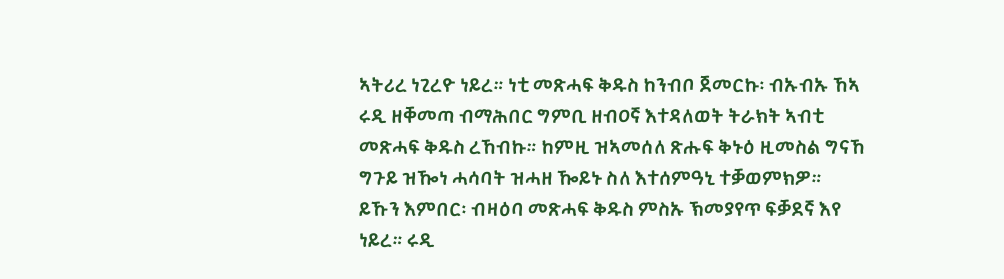ኣትሪረ ነጊረዮ ነይረ። ነቲ መጽሓፍ ቅዱስ ከንብቦ ጀመርኩ፡ ብኡብኡ ኸኣ ሩዲ ዘቐመጣ ብማሕበር ግምቢ ዘብዐኛ እተዳለወት ትራክት ኣብቲ መጽሓፍ ቅዱስ ረኸብኩ። ከምዚ ዝኣመሰለ ጽሑፍ ቅኑዕ ዚመስል ግናኸ ግጉይ ዝዀነ ሓሳባት ዝሓዘ ዀይኑ ስለ እተሰምዓኒ ተቓወምክዎ። ይኹን እምበር፡ ብዛዕባ መጽሓፍ ቅዱስ ምስኡ ኽመያየጥ ፍቓደኛ እየ ነይረ። ሩዲ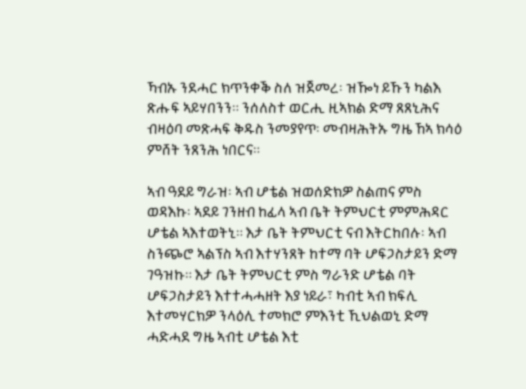ኻብኡ ንደሓር ክጥንቀቕ ስለ ዝጀመረ፡ ዝዀነ ይኹን ካልእ ጽሑፍ ኣይሃበንን። ንሰለስተ ወርሒ ዚኣክል ድማ ጸጸኒሕና ብዛዕባ መጽሓፍ ቅዱስ ንመያየጥ፡ መብዛሕትኡ ግዜ ኸኣ ክሳዕ ምሸት ንጸንሕ ነበርና።

ኣብ ዓደይ ግራዝ፡ ኣብ ሆቴል ዝወሰድክዎ ስልጠና ምስ ወዳእኩ፡ ኣደይ ገንዘብ ከፊላ ኣብ ቤት ትምህርቲ ምምሕዳር ሆቴል ኣእተወትኒ። እታ ቤት ትምህርቲ ናብ እትርከበሉ፡ ኣብ ስንጭሮ ኣልፕስ ኣብ እተሃንጸት ከተማ ባት ሆፍጋስታይን ድማ ገዓዝኩ። እታ ቤት ትምህርቲ ምስ ግራንድ ሆቴል ባት ሆፍጋስታይን እተተሓሓዘት እያ ነይራ፣ ካብቲ ኣብ ክፍሊ እተመሃርክዎ ንላዕሊ ተመክሮ ምእንቲ ኺህልወኒ ድማ ሓድሓደ ግዜ ኣብቲ ሆቴል እቲ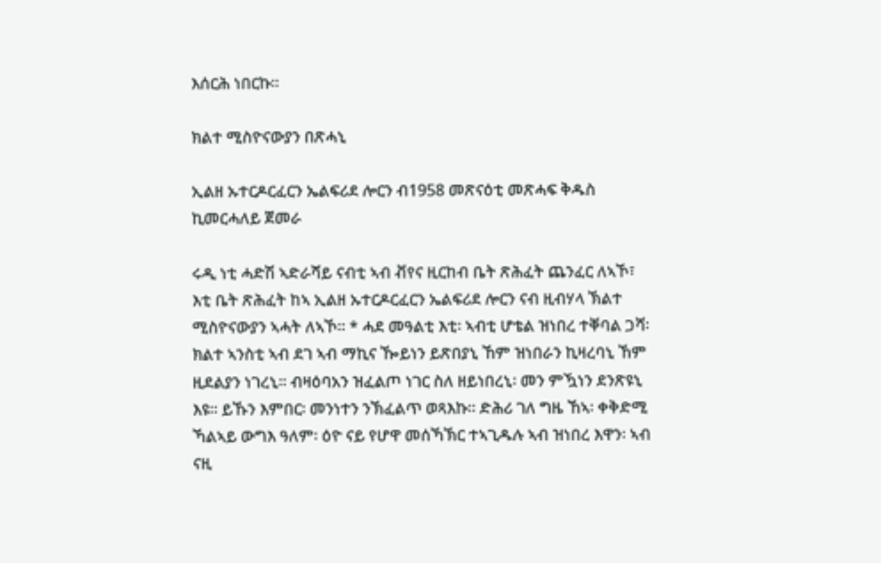እሰርሕ ነበርኩ።

ክልተ ሚስዮናውያን በጽሓኒ

ኢልዘ ኡተርዶርፈርን ኤልፍሪደ ሎርን ብ1958 መጽናዕቲ መጽሓፍ ቅዱስ ኪመርሓለይ ጀመራ

ሩዲ ነቲ ሓድሽ ኣድራሻይ ናብቲ ኣብ ቭየና ዚርከብ ቤት ጽሕፈት ጨንፈር ለኣኾ፣ እቲ ቤት ጽሕፈት ከኣ ኢልዘ ኡተርዶርፈርን ኤልፍሪደ ሎርን ናብ ዚብሃላ ኽልተ ሚስዮናውያን ኣሓት ለኣኾ። * ሓደ መዓልቲ እቲ፡ ኣብቲ ሆቴል ዝነበረ ተቐባል ጋሻ፡ ክልተ ኣንስቲ ኣብ ደገ ኣብ ማኪና ዀይነን ይጽበያኒ ኸም ዝነበራን ኪዛረባኒ ኸም ዚደልያን ነገረኒ። ብዛዕባአን ዝፈልጦ ነገር ስለ ዘይነበረኒ፡ መን ምዃነን ደንጽዩኒ እዩ። ይኹን እምበር፡ መንነተን ንኽፈልጥ ወጻእኩ። ድሕሪ ገለ ግዜ ኸኣ፡ ቀቅድሚ ኻልኣይ ውግእ ዓለም፡ ዕዮ ናይ የሆዋ መሰኻኽር ተኣጊዱሉ ኣብ ዝነበረ እዋን፡ ኣብ ናዚ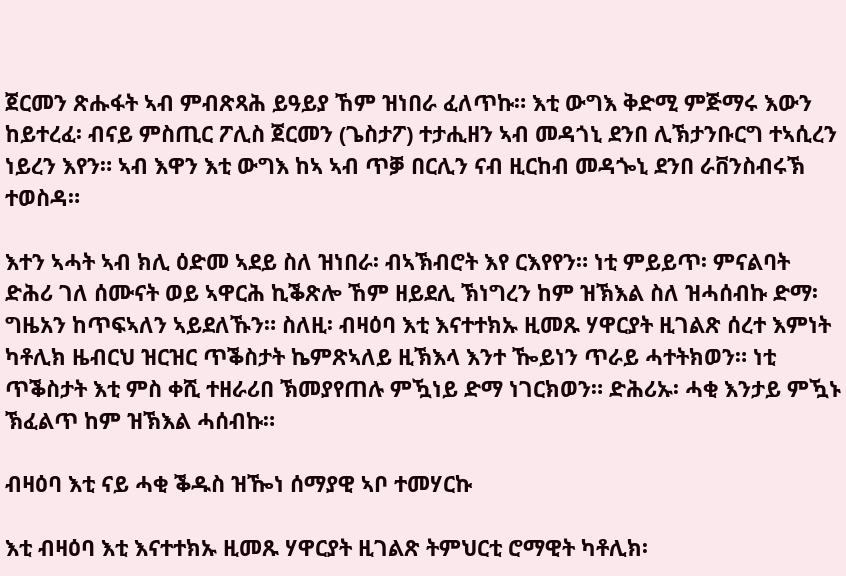ጀርመን ጽሑፋት ኣብ ምብጽጻሕ ይዓይያ ኸም ዝነበራ ፈለጥኩ። እቲ ውግእ ቅድሚ ምጅማሩ እውን ከይተረፈ፡ ብናይ ምስጢር ፖሊስ ጀርመን (ጌስታፖ) ተታሒዘን ኣብ መዳጎኒ ደንበ ሊኽታንቡርግ ተኣሲረን ነይረን እየን። ኣብ እዋን እቲ ውግእ ከኣ ኣብ ጥቓ በርሊን ናብ ዚርከብ መዳጐኒ ደንበ ራቨንስብሩኽ ተወስዳ።

እተን ኣሓት ኣብ ክሊ ዕድመ ኣደይ ስለ ዝነበራ፡ ብኣኽብሮት እየ ርእየየን። ነቲ ምይይጥ፡ ምናልባት ድሕሪ ገለ ሰሙናት ወይ ኣዋርሕ ኪቕጽሎ ኸም ዘይደሊ ኽነግረን ከም ዝኽእል ስለ ዝሓሰብኩ ድማ፡ ግዜአን ከጥፍኣለን ኣይደለኹን። ስለዚ፡ ብዛዕባ እቲ እናተተክኡ ዚመጹ ሃዋርያት ዚገልጽ ሰረተ እምነት ካቶሊክ ዜብርህ ዝርዝር ጥቕስታት ኬምጽኣለይ ዚኽእላ እንተ ዀይነን ጥራይ ሓተትክወን። ነቲ ጥቕስታት እቲ ምስ ቀሺ ተዘራሪበ ኽመያየጠሉ ምዃነይ ድማ ነገርክወን። ድሕሪኡ፡ ሓቂ እንታይ ምዃኑ ኽፈልጥ ከም ዝኽእል ሓሰብኩ።

ብዛዕባ እቲ ናይ ሓቂ ቕዱስ ዝዀነ ሰማያዊ ኣቦ ተመሃርኩ

እቲ ብዛዕባ እቲ እናተተክኡ ዚመጹ ሃዋርያት ዚገልጽ ትምህርቲ ሮማዊት ካቶሊክ፡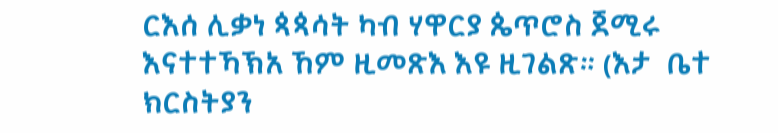ርእሰ ሊቃነ ጳጳሳት ካብ ሃዋርያ ጴጥሮስ ጀሚሩ እናተተኻኽአ ኸም ዚመጽእ እዩ ዚገልጽ። (እታ  ቤተ ክርስትያን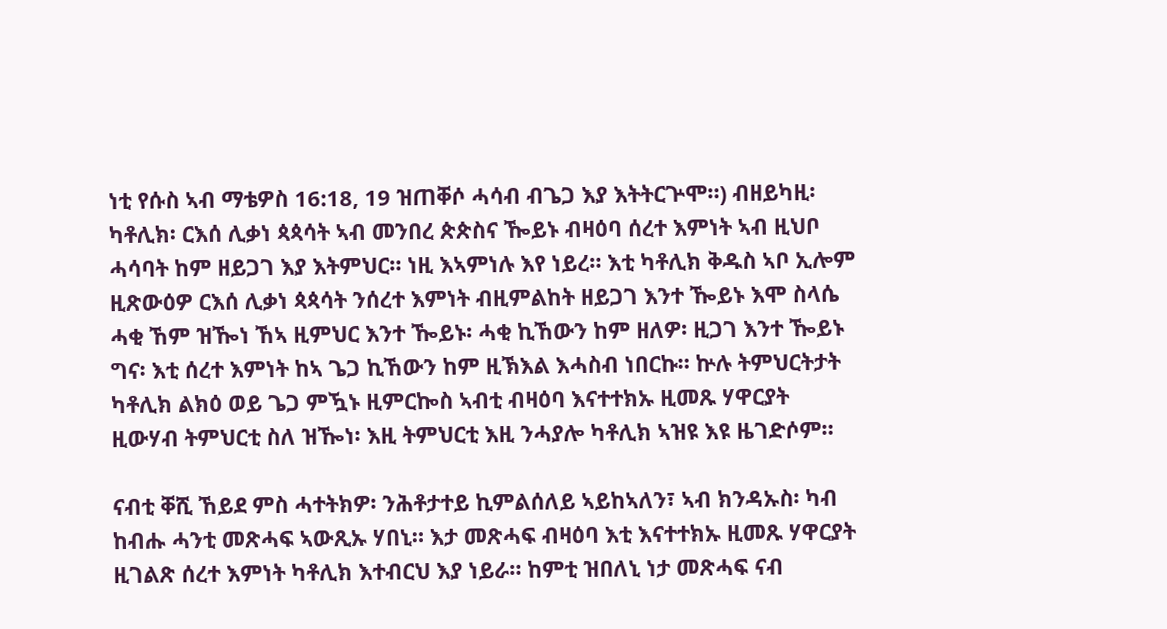ነቲ የሱስ ኣብ ማቴዎስ 16:18, 19 ዝጠቐሶ ሓሳብ ብጌጋ እያ እትትርጕሞ።) ብዘይካዚ፡ ካቶሊክ፡ ርእሰ ሊቃነ ጳጳሳት ኣብ መንበረ ጵጵስና ዀይኑ ብዛዕባ ሰረተ እምነት ኣብ ዚህቦ ሓሳባት ከም ዘይጋገ እያ እትምህር። ነዚ እኣምነሉ እየ ነይረ። እቲ ካቶሊክ ቅዱስ ኣቦ ኢሎም ዚጽውዕዎ ርእሰ ሊቃነ ጳጳሳት ንሰረተ እምነት ብዚምልከት ዘይጋገ እንተ ዀይኑ እሞ ስላሴ ሓቂ ኸም ዝዀነ ኸኣ ዚምህር እንተ ዀይኑ፡ ሓቂ ኪኸውን ከም ዘለዎ፡ ዚጋገ እንተ ዀይኑ ግና፡ እቲ ሰረተ እምነት ከኣ ጌጋ ኪኸውን ከም ዚኽእል እሓስብ ነበርኩ። ኵሉ ትምህርትታት ካቶሊክ ልክዕ ወይ ጌጋ ምዃኑ ዚምርኰስ ኣብቲ ብዛዕባ እናተተክኡ ዚመጹ ሃዋርያት ዚውሃብ ትምህርቲ ስለ ዝዀነ፡ እዚ ትምህርቲ እዚ ንሓያሎ ካቶሊክ ኣዝዩ እዩ ዜገድሶም።

ናብቲ ቐሺ ኸይደ ምስ ሓተትክዎ፡ ንሕቶታተይ ኪምልሰለይ ኣይከኣለን፣ ኣብ ክንዳኡስ፡ ካብ ከብሑ ሓንቲ መጽሓፍ ኣውጺኡ ሃበኒ። እታ መጽሓፍ ብዛዕባ እቲ እናተተክኡ ዚመጹ ሃዋርያት ዚገልጽ ሰረተ እምነት ካቶሊክ እተብርህ እያ ነይራ። ከምቲ ዝበለኒ ነታ መጽሓፍ ናብ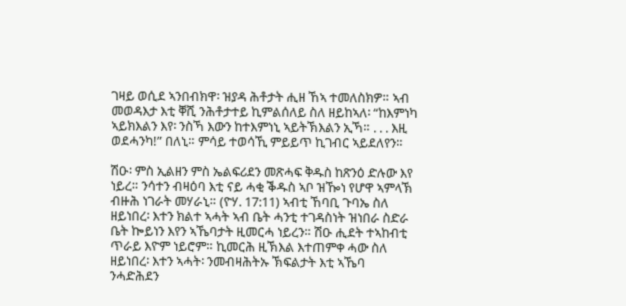ገዛይ ወሲደ ኣንበብክዋ፡ ዝያዳ ሕቶታት ሒዘ ኸኣ ተመለስክዎ። ኣብ መወዳእታ እቲ ቐሺ ንሕቶታተይ ኪምልሰለይ ስለ ዘይከኣለ፡ “ከእምነካ ኣይክእልን እየ፡ ንስኻ እውን ከተእምነኒ ኣይትኽእልን ኢኻ። . . . እዚ ወደሓንካ!” በለኒ። ምሳይ ተወሳኺ ምይይጥ ኪገብር ኣይደለየን።

ሽዑ፡ ምስ ኢልዘን ምስ ኤልፍሪደን መጽሓፍ ቅዱስ ከጽንዕ ድሉው እየ ነይረ። ንሳተን ብዛዕባ እቲ ናይ ሓቂ ቕዱስ ኣቦ ዝዀነ የሆዋ ኣምላኽ ብዙሕ ነገራት መሃራኒ። (ዮሃ. 17:11) ኣብቲ ኸባቢ ጉባኤ ስለ ዘይነበረ፡ እተን ክልተ ኣሓት ኣብ ቤት ሓንቲ ተገዳስነት ዝነበራ ስድራ ቤት ኰይነን እየን ኣኼባታት ዚመርሓ ነይረን። ሽዑ ሒደት ተኣከብቲ ጥራይ እዮም ነይሮም። ኪመርሕ ዚኽእል እተጠምቀ ሓው ስለ ዘይነበረ፡ እተን ኣሓት፡ ንመብዛሕትኡ ኽፍልታት እቲ ኣኼባ ንሓድሕደን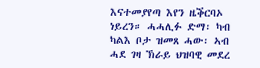እናተመያየጣ እየን ዜቕርባኦ ነይረን። ሓሓሊፉ ድማ፡ ካብ ካልእ ቦታ ዝመጸ ሓው፡ ኣብ ሓደ ገዛ ኽራይ ህዝባዊ መደረ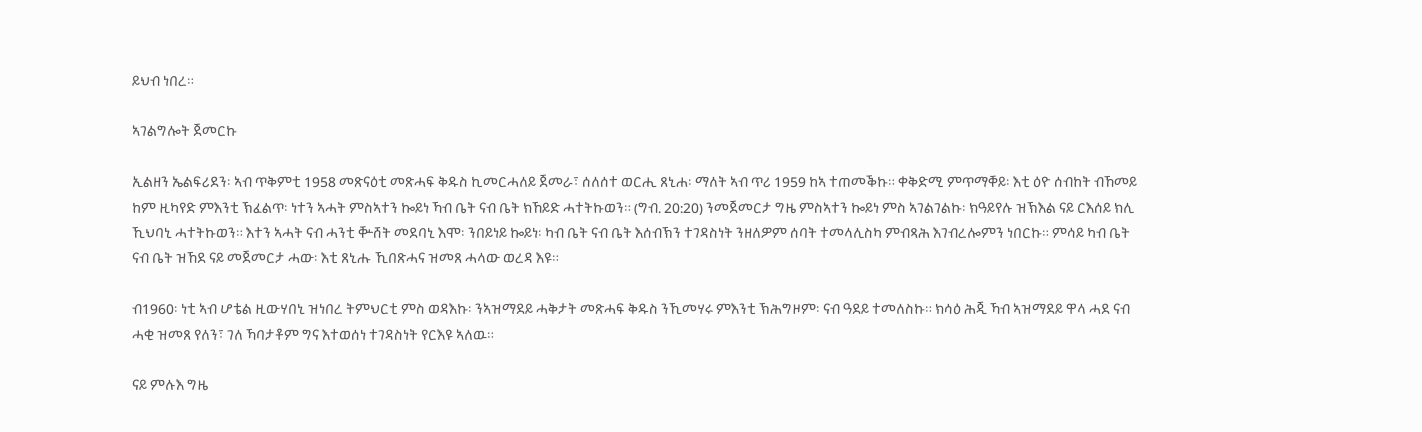ይህብ ነበረ።

ኣገልግሎት ጀመርኩ

ኢልዘን ኤልፍሪደን፡ ኣብ ጥቅምቲ 1958 መጽናዕቲ መጽሓፍ ቅዱስ ኪመርሓለይ ጀመራ፣ ሰለሰተ ወርሒ ጸኒሐ፡ ማለት ኣብ ጥሪ 1959 ከኣ ተጠመቕኩ። ቀቅድሚ ምጥማቐይ፡ እቲ ዕዮ ሰብከት ብኸመይ ከም ዚካየድ ምእንቲ ኽፈልጥ፡ ነተን ኣሓት ምስኣተን ኰይነ ኻብ ቤት ናብ ቤት ክኸይድ ሓተትኩወን። (ግብ. 20:20) ንመጀመርታ ግዜ ምስኣተን ኰይነ ምስ ኣገልገልኩ፡ ክዓይየሉ ዝኽእል ናይ ርእሰይ ክሊ ኺህባኒ ሓተትኩወን። እተን ኣሓት ናብ ሓንቲ ቝሸት መደባኒ እሞ፡ ንበይነይ ኰይነ፡ ካብ ቤት ናብ ቤት እሰብኽን ተገዳስነት ንዘለዎም ሰባት ተመላሊስካ ምብጻሕ እገብረሎምን ነበርኩ። ምሳይ ካብ ቤት ናብ ቤት ዝኸደ ናይ መጀመርታ ሓው፡ እቲ ጸኒሑ ኺበጽሓና ዝመጸ ሓላው ወረዳ እዩ።

ብ1960፡ ነቲ ኣብ ሆቴል ዚውሃበኒ ዝነበረ ትምህርቲ ምስ ወዳእኩ፡ ንኣዝማደይ ሓቅታት መጽሓፍ ቅዱስ ንኺመሃሩ ምእንቲ ኽሕግዞም፡ ናብ ዓደይ ተመለስኩ። ክሳዕ ሕጂ ኻብ ኣዝማደይ ዋላ ሓደ ናብ ሓቂ ዝመጸ የለን፣ ገለ ኻባታቶም ግና እተወሰነ ተገዳስነት የርእዩ ኣለዉ።

ናይ ምሉእ ግዜ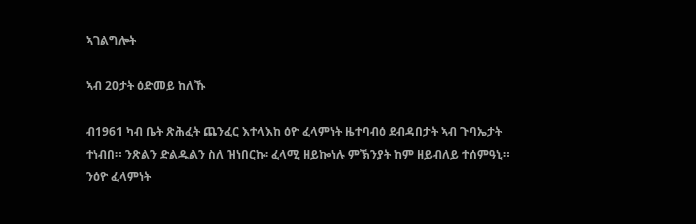ኣገልግሎት

ኣብ 20ታት ዕድመይ ከለኹ

ብ1961 ካብ ቤት ጽሕፈት ጨንፈር እተላእከ ዕዮ ፈላምነት ዜተባብዕ ደብዳበታት ኣብ ጉባኤታት ተነብበ። ንጽልን ድልዱልን ስለ ዝነበርኩ፡ ፈላሚ ዘይኰነሉ ምኽንያት ከም ዘይብለይ ተሰምዓኒ። ንዕዮ ፈላምነት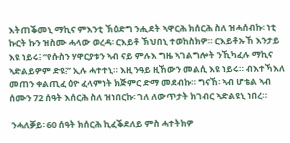እትጠቕመኒ ማኪና ምእንቲ ኽዕድግ ንሒደት ኣዋርሕ ክሰርሕ ስለ ዝሓሰብኩ፡ ነቲ ኩርት ኩን ዝስሙ ሓላው ወረዳ፡ ርእይቶ ኽህበኒ ተወከስክዎ። ርእይቶኡኸ እንታይ እዩ ነይሩ፧ “የሱስን ሃዋርያቱን ኣብ ናይ ምሉእ ግዜ ኣገልግሎት ንኺካፈሉ ማኪና ኣድልይዎም ድዩ፧” ኢሉ ሓተተኒ። እዚ ንዓይ ዚኸውን መልሲ እዩ ነይሩ። ብእተኻእለ መጠን ቀልጢፈ ዕዮ ፈላምነት ክጅምር ድማ መደብኩ። ግናኸ፡ ኣብ ሆቴል ኣብ ሰሙን 72 ሰዓት እሰርሕ ስለ ዝነበርኩ፡ ገለ ለውጥታት ክገብር ኣድልዩኒ ነበረ።

 ንሓለቓይ፡ 60 ሰዓት ክሰርሕ ኪፈቕደለይ ምስ ሓተትክዎ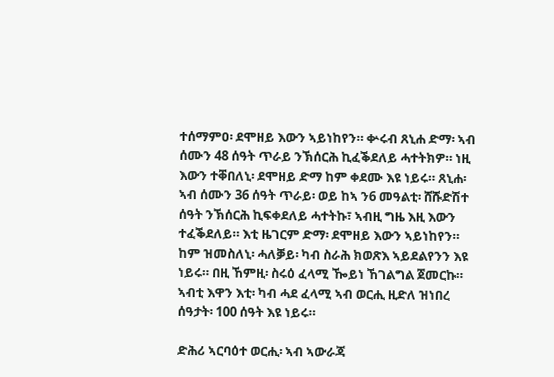ተሰማምዐ፡ ደሞዘይ እውን ኣይነከየን። ቍሩብ ጸኒሐ ድማ፡ ኣብ ሰሙን 48 ሰዓት ጥራይ ንኽሰርሕ ኪፈቕደለይ ሓተትክዎ። ነዚ እውን ተቐበለኒ፡ ደሞዘይ ድማ ከም ቀደሙ እዩ ነይሩ። ጸኒሐ፡ ኣብ ሰሙን 36 ሰዓት ጥራይ፡ ወይ ከኣ ን6 መዓልቲ፡ ሸሹድሽተ ሰዓት ንኽሰርሕ ኪፍቀደለይ ሓተትኩ፣ ኣብዚ ግዜ እዚ እውን ተፈቕደለይ። እቲ ዜገርም ድማ፡ ደሞዘይ እውን ኣይነከየን። ከም ዝመስለኒ፡ ሓለቓይ፡ ካብ ስራሕ ክወጽእ ኣይደልየንን እዩ ነይሩ። በዚ ኸምዚ፡ ስሩዕ ፈላሚ ዀይነ ኸገልግል ጀመርኩ። ኣብቲ እዋን እቲ፡ ካብ ሓደ ፈላሚ ኣብ ወርሒ ዚድለ ዝነበረ ሰዓታት፡ 100 ሰዓት እዩ ነይሩ።

ድሕሪ ኣርባዕተ ወርሒ፡ ኣብ ኣውራጃ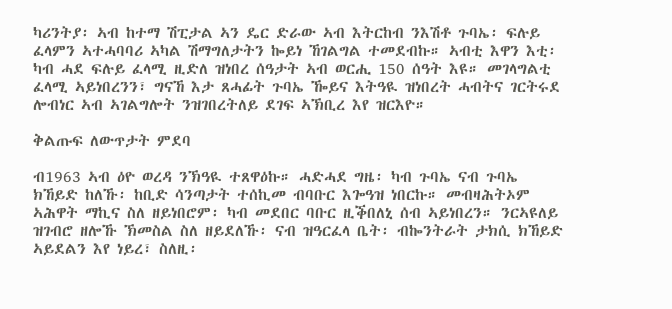ካሪንትያ፡ ኣብ ከተማ ሽፒታል ኣን ዴር ድራው ኣብ እትርከብ ንእሽቶ ጉባኤ፡ ፍሉይ ፈላምን ኣተሓባባሪ ኣካል ሽማግለታትን ኰይነ ኸገልግል ተመደብኩ። ኣብቲ እዋን እቲ፡ ካብ ሓደ ፍሉይ ፈላሚ ዚድለ ዝነበረ ሰዓታት ኣብ ወርሒ 150 ሰዓት እዩ። መገላግልቲ ፈላሚ ኣይነበረንን፣ ግናኸ እታ ጸሓፊት ጉባኤ ዀይና እትዓዪ ዝነበረት ሓብትና ገርትሩደ ሎብነር ኣብ ኣገልግሎት ንዝገበረትለይ ደገፍ ኣኽቢረ እየ ዝርእዮ።

ቅልጡፍ ለውጥታት ምደባ

ብ1963 ኣብ ዕዮ ወረዳ ንኽዓዪ ተጸዋዕኩ። ሓድሓደ ግዜ፡ ካብ ጉባኤ ናብ ጉባኤ ክኸይድ ከለኹ፡ ከቢድ ሳንጣታት ተሰኪመ ብባቡር እጐዓዝ ነበርኩ። መብዛሕትኦም ኣሕዋት ማኪና ስለ ዘይነበሮም፡ ካብ መደበር ባቡር ዚቕበለኒ ሰብ ኣይነበረን። ንርኣዩለይ ዝገብሮ ዘሎኹ ኽመስል ስለ ዘይደለኹ፡ ናብ ዝዓርፈላ ቤት፡ ብኰንትራት ታክሲ ክኸይድ ኣይደልን እየ ነይረ፣ ስለዚ፡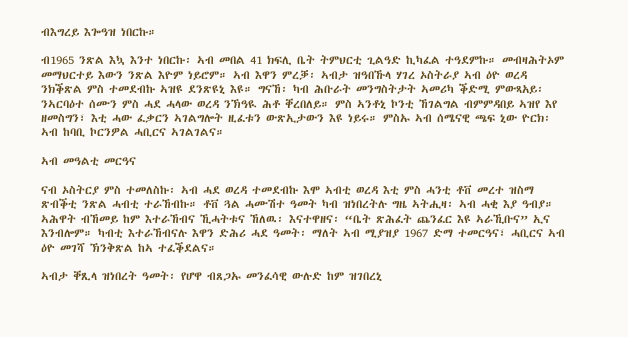ብእግረይ እጐዓዝ ነበርኩ።

ብ1965 ንጽል እኳ እንተ ነበርኩ፡ ኣብ መበል 41 ክፍሊ ቤት ትምህርቲ ጊልዓድ ኪካፈል ተዓደምኩ። መብዛሕትኦም መማህርተይ እውን ንጽል እዮም ነይሮም። ኣብ እዋን ምረቓ፡ ኣብታ ዝዓበኹላ ሃገረ ኦስትራያ ኣብ ዕዮ ወረዳ ንክቕጽል ምስ ተመደብኩ ኣዝዩ ደንጽዩኒ እዩ። ግናኸ፡ ካብ ሕቡራት መንግስትታት ኣመሪካ ቕድሚ ምውጻአይ፡ ንኣርባዕተ ሰሙን ምስ ሓደ ሓላው ወረዳ ንኽዓዪ ሕቶ ቐረበለይ። ምስ ኣንቶኒ ኮንቲ ኸገልግል ብምምዳበይ ኣዝየ እየ ዘመስግን፣ እቲ ሓው ፈቃርን ኣገልግሎት ዚፈቱን ውጽኢታውን እዩ ነይሩ። ምስኡ ኣብ ሰሜናዊ ጫፍ ኒው ዮርክ፡ ኣብ ከባቢ ኮርንዎል ሓቢርና ኣገልገልና።

ኣብ መዓልቲ መርዓና

ናብ ኦስትርያ ምስ ተመለስኩ፡ ኣብ ሓደ ወረዳ ተመደብኩ እሞ ኣብቲ ወረዳ እቲ ምስ ሓንቲ ቶቨ መረተ ዝስማ ጽብቕቲ ንጽል ሓብቲ ተራኸብኩ። ቶቨ ጓል ሓሙሽተ ዓመት ካብ ዝነበረትሉ ግዜ ኣትሒዛ፡ ኣብ ሓቂ እያ ዓብያ። ኣሕዋት ብኸመይ ከም እተራኸብና ኺሓትቱና ኸለዉ፡ እናተዋዘና፡ “ቤት ጽሕፈት ጨንፈር እዩ ኣራኺቡና” ኢና እንብሎም። ካብቲ እተራኸብናሉ እዋን ድሕሪ ሓደ ዓመት፡ ማለት ኣብ ሚያዝያ 1967 ድማ ተመርዓና፣ ሓቢርና ኣብ ዕዮ መገሻ ኽንቅጽል ከኣ ተፈቕደልና።

ኣብታ ቐጺላ ዝነበረት ዓመት፡ የሆዋ ብጸጋኡ መንፈሳዊ ውሉድ ከም ዝገበረኒ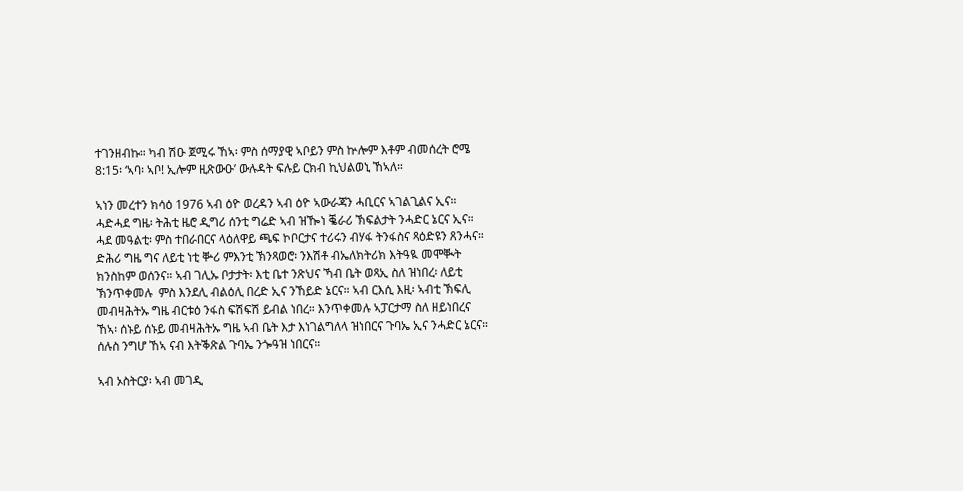ተገንዘብኩ። ካብ ሽዑ ጀሚሩ ኸኣ፡ ምስ ሰማያዊ ኣቦይን ምስ ኵሎም እቶም ብመሰረት ሮሜ 8:15፡ ‘ኣባ፡ ኣቦ! ኢሎም ዚጽውዑ’ ውሉዳት ፍሉይ ርክብ ኪህልወኒ ኸኣለ።

ኣነን መረተን ክሳዕ 1976 ኣብ ዕዮ ወረዳን ኣብ ዕዮ ኣውራጃን ሓቢርና ኣገልጊልና ኢና። ሓድሓደ ግዜ፡ ትሕቲ ዜሮ ዲግሪ ሰንቲ ግሬድ ኣብ ዝዀነ ቘራሪ ኽፍልታት ንሓድር ኔርና ኢና። ሓደ መዓልቲ፡ ምስ ተበራበርና ላዕለዋይ ጫፍ ኮቦርታና ተሪሩን ብሃፋ ትንፋስና ጻዕድዩን ጸንሓና። ድሕሪ ግዜ ግና ለይቲ ነቲ ቝሪ ምእንቲ ኽንጻወሮ፡ ንእሽቶ ብኤለክትሪክ እትዓዪ መሞቚት ክንስከም ወሰንና። ኣብ ገሊኡ ቦታታት፡ እቲ ቤተ ንጽህና ኻብ ቤት ወጻኢ ስለ ዝነበረ፡ ለይቲ ኽንጥቀመሉ  ምስ እንደሊ ብልዕሊ በረድ ኢና ንኸይድ ኔርና። ኣብ ርእሲ እዚ፡ ኣብቲ ኽፍሊ መብዛሕትኡ ግዜ ብርቱዕ ንፋስ ፍሽፍሽ ይብል ነበረ። እንጥቀመሉ ኣፓርታማ ስለ ዘይነበረና ኸኣ፡ ሰኑይ ሰኑይ መብዛሕትኡ ግዜ ኣብ ቤት እታ እነገልግለላ ዝነበርና ጉባኤ ኢና ንሓድር ኔርና። ሰሉስ ንግሆ ኸኣ ናብ እትቕጽል ጉባኤ ንጐዓዝ ነበርና።

ኣብ ኦስትርያ፡ ኣብ መገዲ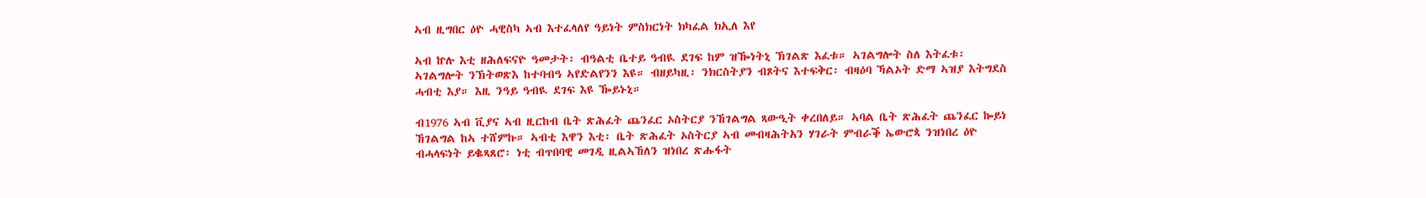ኣብ ዚግበር ዕዮ ሓዊስካ ኣብ እተፈላለየ ዓይነት ምስክርነት ክካፈል ክኢለ እየ

ኣብ ኵሉ እቲ ዘሕለፍናዮ ዓመታት፡ ብዓልቲ ቤተይ ዓብዪ ደገፍ ከም ዝዀነትኒ ኽገልጽ እፈቱ። ኣገልግሎት ስለ እትፈቱ፡ ኣገልግሎት ንኽትወጽእ ከተባብዓ ኣየድልየንን እዩ። ብዘይካዚ፡ ንክርስትያን ብጾትና እተፍቅር፡ ብዛዕባ ኻልኦት ድማ ኣዝያ እትግደስ ሓብቲ እያ። እዚ ንዓይ ዓብዪ ደገፍ እዩ ዀይኑኒ።

ብ1976 ኣብ ቪያና ኣብ ዚርከብ ቤት ጽሕፈት ጨንፈር ኦስትርያ ንኸገልግል ጻውዒት ቀረበለይ። ኣባል ቤት ጽሕፈት ጨንፈር ኰይነ ኸገልግል ከኣ ተሸምኩ። ኣብቲ እዋን እቲ፡ ቤት ጽሕፈት ኦስትርያ ኣብ መብዛሕትአን ሃገራት ምብራቕ ኤውሮጳ ንዝነበረ ዕዮ ብሓላፍነት ይቈጻጸሮ፡ ነቲ ብጥበባዊ መገዲ ዚልኣኸለን ዝነበረ ጽሑፋት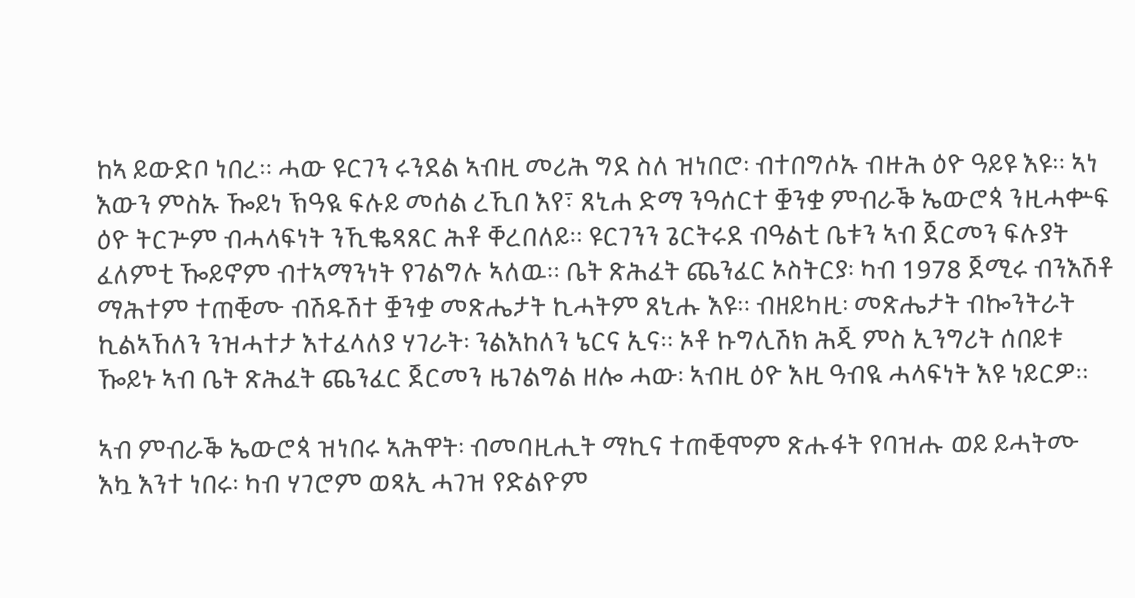ከኣ ይውድቦ ነበረ። ሓው ዩርገን ሩንደል ኣብዚ መሪሕ ግደ ስለ ዝነበሮ፡ ብተበግሶኡ ብዙሕ ዕዮ ዓይዩ እዩ። ኣነ እውን ምስኡ ዀይነ ኽዓዪ ፍሉይ መሰል ረኺበ እየ፣ ጸኒሐ ድማ ንዓሰርተ ቛንቋ ምብራቕ ኤውሮጳ ንዚሓቍፍ ዕዮ ትርጕም ብሓላፍነት ንኺቈጻጸር ሕቶ ቐረበለይ። ዩርገንን ጌርትሩደ ብዓልቲ ቤቱን ኣብ ጀርመን ፍሉያት ፈለምቲ ዀይኖም ብተኣማንነት የገልግሉ ኣለዉ። ቤት ጽሕፈት ጨንፈር ኦስትርያ፡ ካብ 1978 ጀሚሩ ብንእሽቶ ማሕተም ተጠቒሙ ብሽዱሽተ ቛንቋ መጽሔታት ኪሓትም ጸኒሑ እዩ። ብዘይካዚ፡ መጽሔታት ብኰንትራት ኪልኣኸለን ንዝሓተታ እተፈላለያ ሃገራት፡ ንልእከለን ኔርና ኢና። ኦቶ ኩግሊሽክ ሕጂ ምስ ኢንግሪት ሰበይቱ ዀይኑ ኣብ ቤት ጽሕፈት ጨንፈር ጀርመን ዜገልግል ዘሎ ሓው፡ ኣብዚ ዕዮ እዚ ዓብዪ ሓላፍነት እዩ ነይርዎ።

ኣብ ምብራቕ ኤውሮጳ ዝነበሩ ኣሕዋት፡ ብመባዚሒት ማኪና ተጠቒሞም ጽሑፋት የባዝሑ ወይ ይሓትሙ እኳ እንተ ነበሩ፡ ካብ ሃገሮም ወጻኢ ሓገዝ የድልዮም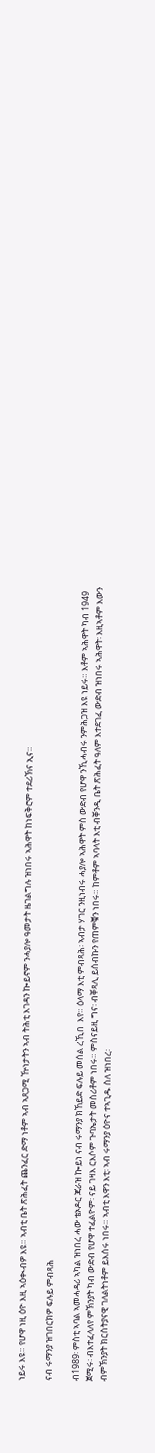ነይሩ እዩ። የሆዋ ነዚ ዕዮ እዚ ኣዕቊብዎ እዩ። ኣብቲ ቤት ጽሕፈት ጨንፈር ድማ ነቶም ኣብ ኣጸጋሚ ዅነታትን ኣብ ትሕቲ እገዳን ኰይኖም ንሓያሎ ዓመታት ዜገልግሉ ዝነበሩ ኣሕዋት ከነፍቅሮም ተደሪኽና ኢና።

ናብ ሩማንያ ዝገበርክዎ ፍሉይ ምብጻሕ

ብ1989፡ ምስቲ ኣባል ኣመሓዳሪ ኣካል ዝነበረ ሓው ቴኦዶር ጃራዝ ኰይነ ናብ ሩማንያ ክኸይድ ፍሉይ መሰል ረኺበ  እየ። ዕላማ እቲ ምብጻሕ፡ ኣብታ ሃገር ንዚነብሩ ሓያሎ ኣሕዋት ምስ ውድብ የሆዋ ንኺሓብሩ ንምሕጋዝ እዩ ነይሩ። እቶም ኣሕዋት ካብ 1949 ጀሚሩ፡ ብእተፈላለየ ምኽንያት ካብ ውድብ የሆዋ ተፈልዮም፡ ናይ ገዛእ ርእሶም ጉባኤታት መስሪቶም ነበሩ። ምስናይዚ ግና፡ ብቐጻሊ ይሰብኩን የጠምቑን ነበሩ። ከምቶም ኣባላት እቲ ብቐንዲ ቤት ጽሕፈት ዓለም እተደገፈ ውድብ ዝነበሩ ኣሕዋት፡ እዚኣቶም እውን ብምኽንያት ክርስትያናዊ ገለልትነቶም ይእሰሩ ነበሩ። ኣብቲ እዋን እቲ፡ ኣብ ሩማንያ ዕዮና ተኣጊዱ ስለ ዝነበረ፡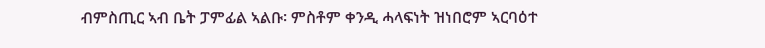ብምስጢር ኣብ ቤት ፓምፊል ኣልቡ፡ ምስቶም ቀንዲ ሓላፍነት ዝነበሮም ኣርባዕተ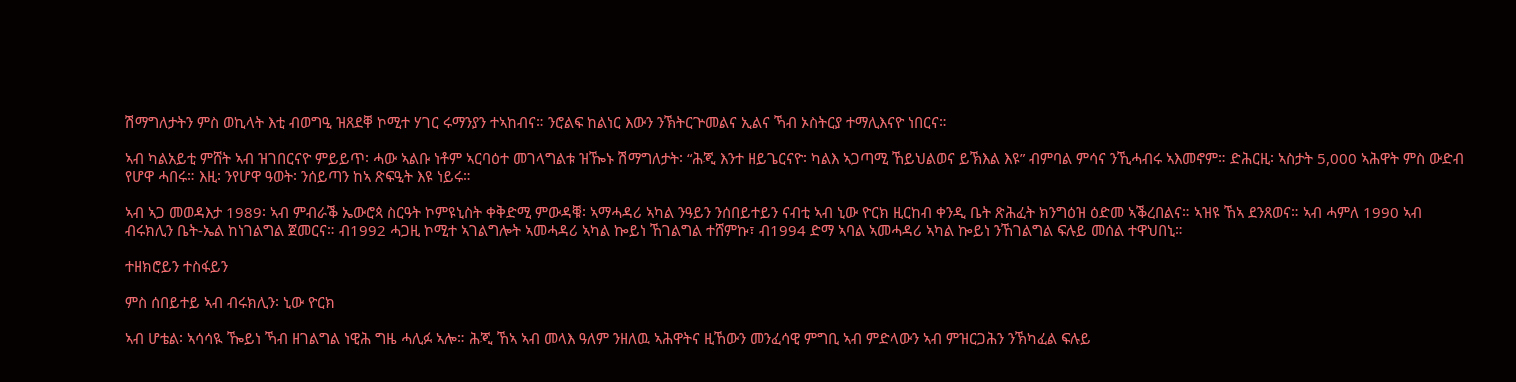ሽማግለታትን ምስ ወኪላት እቲ ብወግዒ ዝጸደቐ ኮሚተ ሃገር ሩማንያን ተኣከብና። ንሮልፍ ከልነር እውን ንኽትርጕመልና ኢልና ኻብ ኦስትርያ ተማሊእናዮ ነበርና።

ኣብ ካልአይቲ ምሸት ኣብ ዝገበርናዮ ምይይጥ፡ ሓው ኣልቡ ነቶም ኣርባዕተ መገላግልቱ ዝዀኑ ሽማግለታት፡ “ሕጂ እንተ ዘይጌርናዮ፡ ካልእ ኣጋጣሚ ኸይህልወና ይኽእል እዩ” ብምባል ምሳና ንኺሓብሩ ኣእመኖም። ድሕርዚ፡ ኣስታት 5,000 ኣሕዋት ምስ ውድብ የሆዋ ሓበሩ። እዚ፡ ንየሆዋ ዓወት፡ ንሰይጣን ከኣ ጽፍዒት እዩ ነይሩ።

ኣብ ኣጋ መወዳእታ 1989፡ ኣብ ምብራቕ ኤውሮጳ ስርዓት ኮምዩኒስት ቀቅድሚ ምውዳቑ፡ ኣማሓዳሪ ኣካል ንዓይን ንሰበይተይን ናብቲ ኣብ ኒው ዮርክ ዚርከብ ቀንዲ ቤት ጽሕፈት ክንግዕዝ ዕድመ ኣቕረበልና። ኣዝዩ ኸኣ ደንጸወና። ኣብ ሓምለ 1990 ኣብ ብሩክሊን ቤት-ኤል ከነገልግል ጀመርና። ብ1992 ሓጋዚ ኮሚተ ኣገልግሎት ኣመሓዳሪ ኣካል ኰይነ ኸገልግል ተሸምኩ፣ ብ1994 ድማ ኣባል ኣመሓዳሪ ኣካል ኰይነ ንኸገልግል ፍሉይ መሰል ተዋህበኒ።

ተዘክሮይን ተስፋይን

ምስ ሰበይተይ ኣብ ብሩክሊን፡ ኒው ዮርክ

ኣብ ሆቴል፡ ኣሳሳዪ ዀይነ ኻብ ዘገልግል ነዊሕ ግዜ ሓሊፉ ኣሎ። ሕጂ ኸኣ ኣብ መላእ ዓለም ንዘለዉ ኣሕዋትና ዚኸውን መንፈሳዊ ምግቢ ኣብ ምድላውን ኣብ ምዝርጋሕን ንኽካፈል ፍሉይ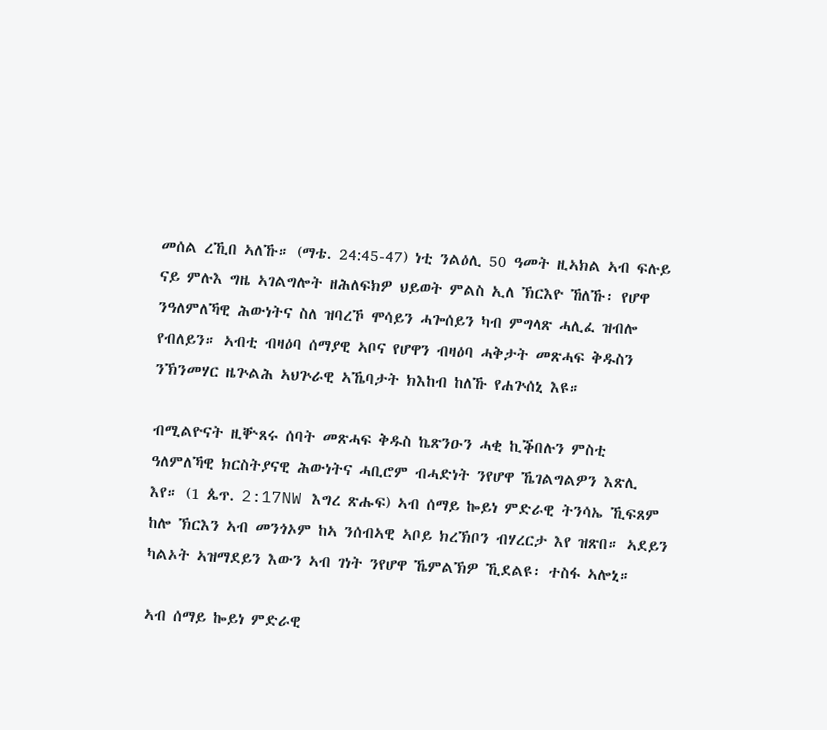መሰል ረኺበ ኣለኹ። (ማቴ. 24:45-47) ነቲ ንልዕሊ 50 ዓመት ዚኣክል ኣብ ፍሉይ ናይ ምሉእ ግዜ ኣገልግሎት ዘሕለፍክዎ ህይወት ምልስ ኢለ ኽርእዮ ኸለኹ፡ የሆዋ ንዓለምለኻዊ ሕውነትና ስለ ዝባረኾ ሞሳይን ሓጐሰይን ካብ ምግላጽ ሓሊፈ ዝብሎ የብለይን። ኣብቲ ብዛዕባ ሰማያዊ ኣቦና የሆዋን ብዛዕባ ሓቅታት መጽሓፍ ቅዱስን ንኽንመሃር ዜጕልሕ ኣህጕራዊ ኣኼባታት ክእከብ ከለኹ የሐጕሰኒ እዩ።

ብሚልዮናት ዚቝጸሩ ሰባት መጽሓፍ ቅዱስ ኬጽንዑን ሓቂ ኪቕበሉን ምስቲ ዓለምለኻዊ ክርስትያናዊ ሕውነትና ሓቢሮም ብሓድነት ንየሆዋ ኼገልግልዎን እጽሊ እየ። (1 ጴጥ. 2:17NW እግረ ጽሑፍ) ኣብ ሰማይ ኰይነ ምድራዊ ትንሳኤ ኺፍጸም ከሎ ኽርእን ኣብ መንጎኦም ከኣ ንሰብኣዊ ኣቦይ ክረኽቦን ብሃረርታ እየ ዝጽበ። ኣደይን ካልኦት ኣዝማደይን እውን ኣብ ገነት ንየሆዋ ኼምልኽዎ ኺደልዩ፡ ተስፋ ኣሎኒ።

ኣብ ሰማይ ኰይነ ምድራዊ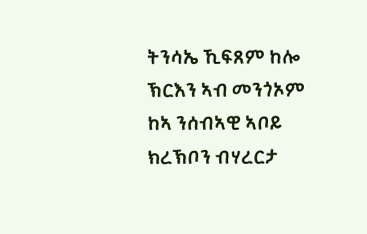ትንሳኤ ኺፍጸም ከሎ ኽርእን ኣብ መንጎኦም ከኣ ንሰብኣዊ ኣቦይ ክረኽቦን ብሃረርታ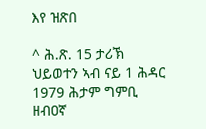እየ ዝጽበ

^ ሕ.ጽ. 15 ታሪኽ ህይወተን ኣብ ናይ 1 ሕዳር 1979 ሕታም ግምቢ ዘብዐኛ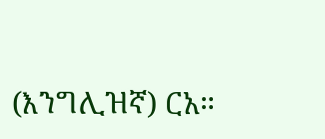(እንግሊዝኛ) ርአ።